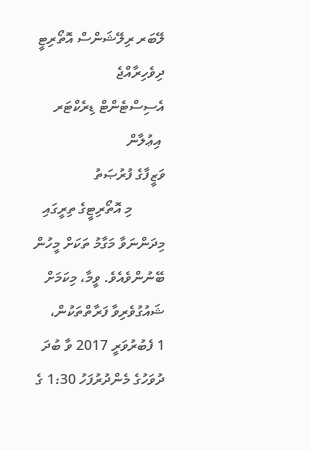ލޭބަރ ރިލޭޝަންސް އޮތޯރިޓީ
ދިވެހިރާއްޖެ
އެސިސްޓެންޓް ޑިރެކްޓަރ
 އިޢުލާން
ވަޒީފާގެ ފުރުޞަތު
         މި އޮތޯރިޓީގެ ތިރީގައި މިދަންނަވާ މަގާމު ތަކަށް މީހުން ބޭނުންވެއެވެ. ވީމާ، މިކަމަށް ޝައުގުވެރިވާ ފަރާތްތަކުން،
1 ފެބުރުވަރީ 2017 ވާ ބުދަ ދުވަހުގެ މެންދުރުފަހު 1:30 ގެ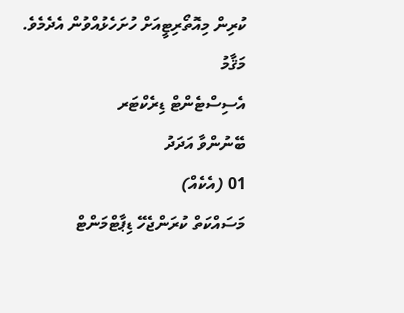ކުރިން މިއޮތޯރިޓީއަށް ހުށަހެޅުއްވުން އެދެމެވެ.
މަޤާމު
އެސިސްޓެންޓް ޑިރެކްޓަރ
ބޭނުންވާ އަދަދު
01 (އެކެއް)
މަސައްކަތް ކުރަންޖެހޭ ޑިޕާޓްމަންޓް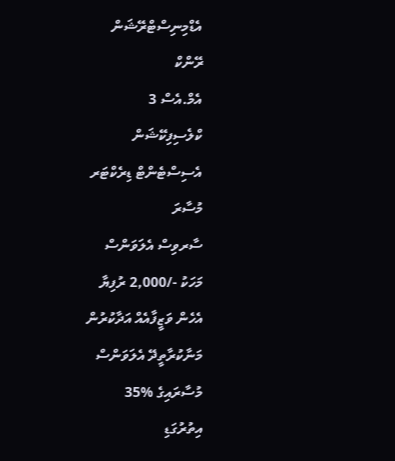އެޑްމިނިސްޓްރޭޝަން
ރޭންކް
އެމް.އެސް 3
ކްލެސިފިކޭޝަން
އެސިސްޓެންޓް ޑިރެކްޓަރ
މުސާރަ
ސާރވިސް އެލަވަންސް
މަހަކު -/2,000 ރުފިޔާ
އެހެން ވަޒީފާއެއް އަދާކުރުން މަނާކުރާތީދޭ އެލަވަންސް
މުސާރައިގެ %35
އިތުރުގަޑި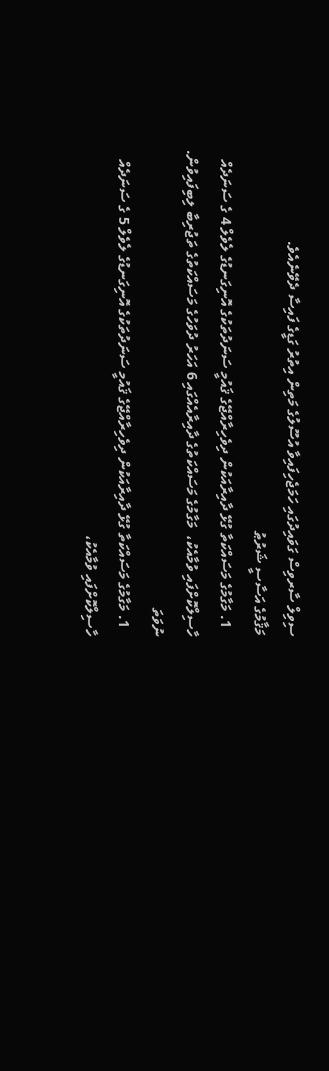ސިވިލް ސާރވިސް ގަވައިދުގައި ހަމަޖެހިފައިވާ އުސޫލުގެ މަތިން އިތުރު ގަޑީގެ ފައިސާ ދެވޭނެއެވެ.
މަޤާމުގެ އަސާސީ ޝަރުޠު
  1. މަގާމުގެ މަސައްކަތާ ގުޅޭ ދާއިރާއަކުން ދިވެހިރާއްޖޭގެ ޤައުމީ ސަނަދުތަކުގެ އޮނިގަނޑުގެ ލެވެލް 4 ގެ ސަނަދެއް ހާސިލްކޮށްފައި ވުމާއެކު،  މަގާމުގެ މަސައްކަތުގެ ދާއިރާއެއްގައި 6 އަހަރު ދުވަހުގެ މަސައްކަތުގެ ތަޖުރިބާ ލިބިފައިވުން.
ނުވަތަ
  1. މަގާމުގެ މަސައްކަތާ ގުޅޭ ދާއިރާއަކުން ދިވެހިރާއްޖޭގެ ޤައުމީ ސަނަދުތަކުގެ އޮނިގަނޑުގެ ލެވެލް 5 ގެ ސަނަދެއް ހާސިލްކޮށްފައި ވުމާއެކު،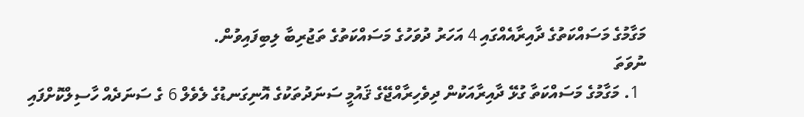މަގާމުގެ މަސައްކަތުގެ ދާއިރާއެއްގައި 4 އަހަރު ދުވަހުގެ މަސައްކަތުގެ ތަޖުރިބާ ލިބިފައިވުން.
ނުވަތަ
  1. މަގާމުގެ މަސައްކަތާ ގުޅޭ ދާއިރާއަކުން ދިވެހިރާއްޖޭގެ ޤައުމީ ސަނަދުތަކުގެ އޮނިގަނޑުގެ ލެވެލް 6 ގެ ސަނަދެއް ހާސިލްކޮށްފައި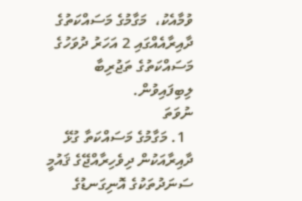ވުމާއެކު،  މަގާމުގެ މަސައްކަތުގެ ދާއިރާއެއްގައި 2 އަހަރު ދުވަހުގެ މަސައްކަތުގެ ތަޖުރިބާ ލިބިފައިވުން.
ނުވަތަ
  1. މަގާމުގެ މަސައްކަތާ ގުޅޭ ދާއިރާއަކުން ދިވެހިރާއްޖޭގެ ޤައުމީ ސަނަދުތަކުގެ އޮނިގަނޑުގެ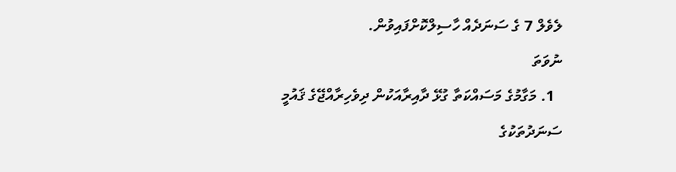ލެވެލް 7 ގެ ސަނަދެއް ހާސިލްކޮށްފައިވުން.
ނުވަތަ
  1. މަގާމުގެ މަސައްކަތާ ގުޅޭ ދާއިރާއަކުން ދިވެހިރާއްޖޭގެ ޤައުމީ ސަނަދުތަކުގެ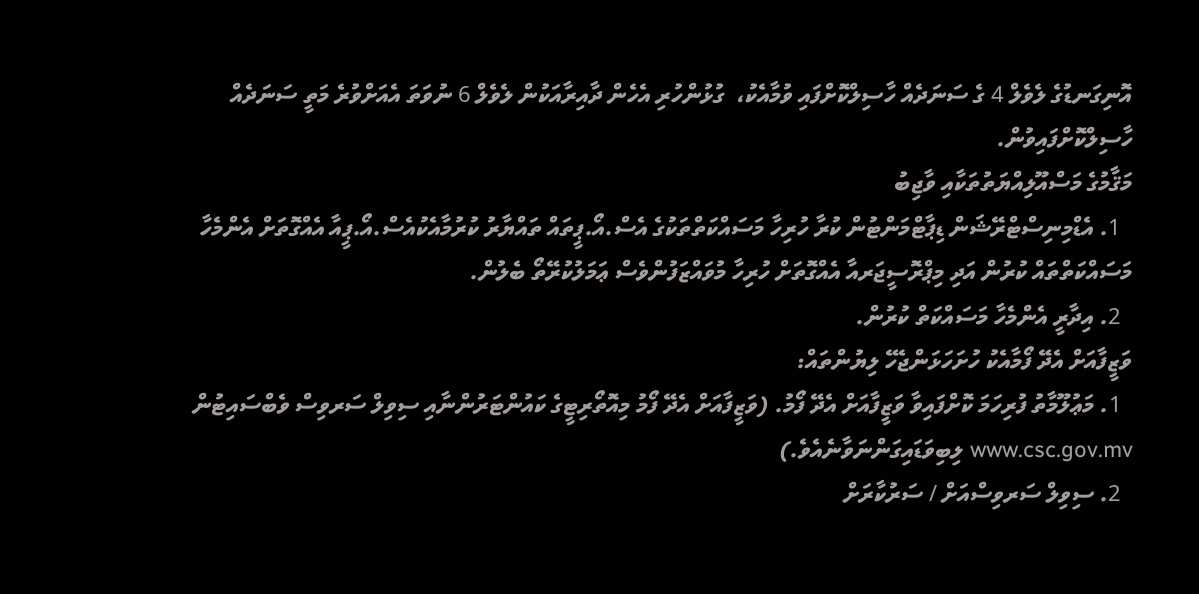އޮނިގަނޑުގެ ލެވެލް 4 ގެ ސަނަދެއް ހާސިލްކޮށްފައި ވުމާއެކު،  ގުޅުންހުރި އެހެން ދާއިރާއަކުން ލެވެލް 6 ނުވަތަ އެއަށްވުރެ މަތީ ސަނަދެއް ހާސިލްކޮށްފައިވުން.
މަޤާމުގެ މަސްއޫލިއްޔަތުތަކާއި ވާޖިބު
  1. އެޑްމިނިސްޓްރޭޝަން ޑިޕާޓްމަންޓުން ކުރާ ހުރިހާ މަސައްކަތްތަކުގެ އެސް.އޯ.ޕީތައް ތައްޔާރު ކުރުމާއެކުއެސް.އޯ.ޕީއާ އެއްގޮތަށް އެންމެހާ މަސައްކަތްތައް ކުރުން އަދި މިޕްރޮސީޖަރއާ އެއްގޮތަށް ހުރިހާ މުވައްޒަފުންވެސް ޢަމަލުކުރޭތޯ ބެލުން.
  2. އިދާރީ އެންމެހާ މަސައްކަތް ކުރުން.
ވަޒީފާއަށް އެދޭ ފޯމާއެކު ހުށަހަޅަންޖެހޭ ލިޔުންތައް:
  1. މަޢުލޫމާތު ފުރިހަމަ ކޮށްފައިވާ ވަޒީފާއަށް އެދޭ ފޯމު. (ވަޒީފާއަށް އެދޭ ފޯމު މިއޮތޯރިޓީގެ ކައުންޓަރުންނާއި ސިވިލް ސަރވިސް ވެބްސައިޓުން www.csc.gov.mv ލިބިވަޑައިގަންނަވާނެއެވެ.)
  2. ސިވިލް ސަރވިސްއަށް / ސަރުކާރަށް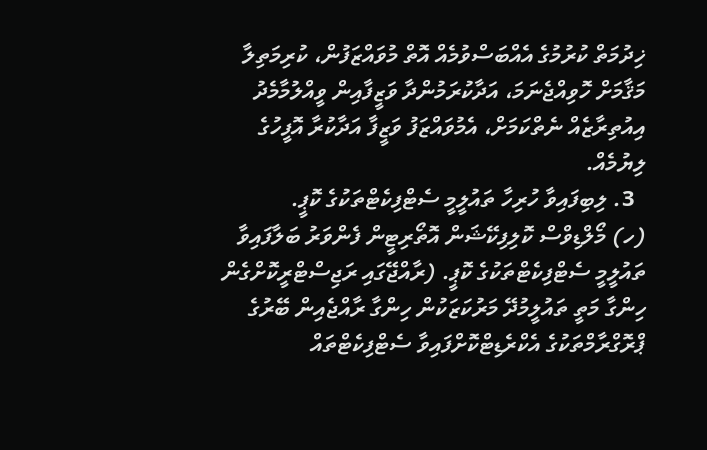ޚިދުމަތް ކުރުމުގެ އެއްބަސްވުމެއް އޮތް މުވައްޒަފުން، ކުރިމަތިލާ މަޤާމަށް ހޮވިއްޖެނަމަ، އަދާކުރަމުންދާ ވަޒީފާއިން ވީއްލުމާމެދު އިއުތިރާޒެއް ނެތްކަމަށް، އެމުވައްޒަފު ވަޒީފާ އަދާކުރާ އޮފީހުގެ ލިޔުމެއް.
  3. ލިބިފައިވާ ހުރިހާ ތައުލީމީ ސެޓްފިކެޓްތަކުގެ ކޮޕީ.
(ހ) މޯލްޑިވްސް ކޮލިފިކޭޝަން އޮތޯރިޓީން ފެންވަރު ބަލާފައިވާ ތައުލީމީ ސެޓްފިކެޓްތަކުގެ ކޮޕީ. (ރާއްޖޭގައި ރަޖިސްޓްރީކޮށްގެން ހިންގާ މަތީ ތައުލީމުދޭ މަރުކަޒަކުން ހިންގާ ރާއްޖެއިން ބޭރުގެ ޕްރޮގްރާމްތަކުގެ އެކްރެޑިޓްކޮށްފައިވާ ސެޓްފިކެޓްތައް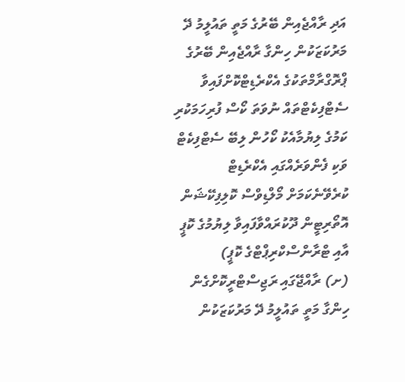އަދި ރާއްޖެއިން ބޭރުގެ މަތީ ތައުލީމު ދޭ މަރުކަޒަކުން ހިންގާ ރާއްޖެއިން ބޭރުގެ ޕްރޮގްރާމްތަކުގެ އެކްރެޑިޓްކޮށްފައިވާ ސެޓްފިކެޓްތައް ނުވަތަ ކޯސް ފުރިހަމަކުރި ކަމުގެ ލިޔުމާއެކު ކޯހުން ލިބޭ ސެޓްފިކެޓް ވަކި ފެންވަރެއްގައި އެކްރެޑިޓް ކުރެވޭނެކަމަށް މޯލްޑިވްސް ކޮލިފިކޭޝަން އޮތޯރިޓީން ދޫކުރައްވާފައިވާ ލިޔުމުގެ ކޮޕީ އާއި ޓްރާންސްކްރިޕްޓްގެ ކޮޕީ)
(ށ) ރާއްޖޭގައި ރަޖިސްޓްރީކޮށްގެން ހިންގާ މަތީ ތައުލީމު ދޭ މަރުކަޒަކުން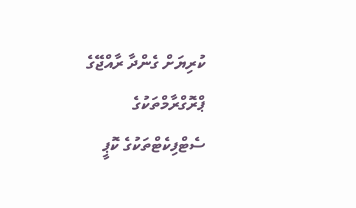ކުރިޔަށް ގެންދާ ރާއްޖޭގެ ޕްރޮގްރާމްތަކުގެ ސެޓްފިކެޓްތަކުގެ ކޮޕީ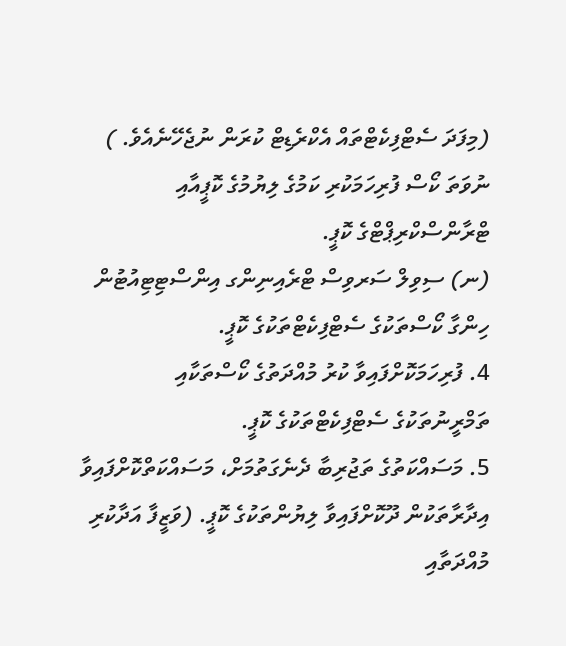(މިފަދަ ސެޓްފިކެޓްތައް އެކްރެޑިޓް ކުރަން ނުޖެހޭނެއެވެ. ) ނުވަތަ ކޯސް ފުރިހަމަކުރި ކަމުގެ ލިޔުމުގެ ކޮޕީއާއި ޓްރާންސްކްރިޕްޓްގެ ކޮޕީ.
(ނ) ސިވިލް ސަރވިސް ޓްރެއިނިންގ އިންސްޓިޓިއުޓުން ހިންގާ ކޯސްތަކުގެ ސެޓްފިކެޓްތަކުގެ ކޮޕީ.
4. ފުރިހަމަކޮށްފައިވާ ކުރު މުއްދަތުގެ ކޯސްތަކާއި ތަމްރީނުތަކުގެ ސެޓްފިކެޓްތަކުގެ ކޮޕީ.
5. މަސައްކަތުގެ ތަޖުރިބާ ދެނެގަތުމަށް، މަސައްކަތްކޮށްފައިވާ އިދާރާތަކުން ދޫކޮށްފައިވާ ލިޔުންތަކުގެ ކޮޕީ. (ވަޒީފާ އަދާކުރި މުއްދަތާއި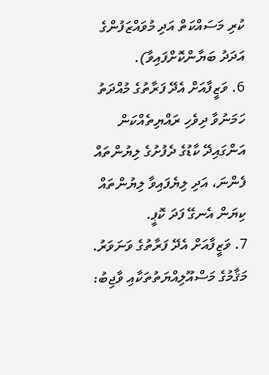ކުރި މަސައްކަތް އަދި މުވައްޒަފުންގެ އަދަދު ބަޔާންކޮށްފައިވާ).
6. ވަޒީފާއަށް އެދޭ ފަރާތުގެ މުއްދަތު ހަމަނުވާ ދިވެހި ރައްޔިތެއްކަން އަންގައިދޭ ކާޑުގެ ދެފުށުގެ ލިޔުންތައް ފެންނަ، އަދި ލިޔެފައިވާ ލިޔުންތައް ކިޔަން އެނގޭ ފަދަ ކޮޕީ.
7. ވަޒީފާއަށް އެދޭ ފަރާތުގެ ވަނަވަރު.
މަޤާމުގެ މަސްއޫލިއްޔަތުތަކާއި ވާޖިބު: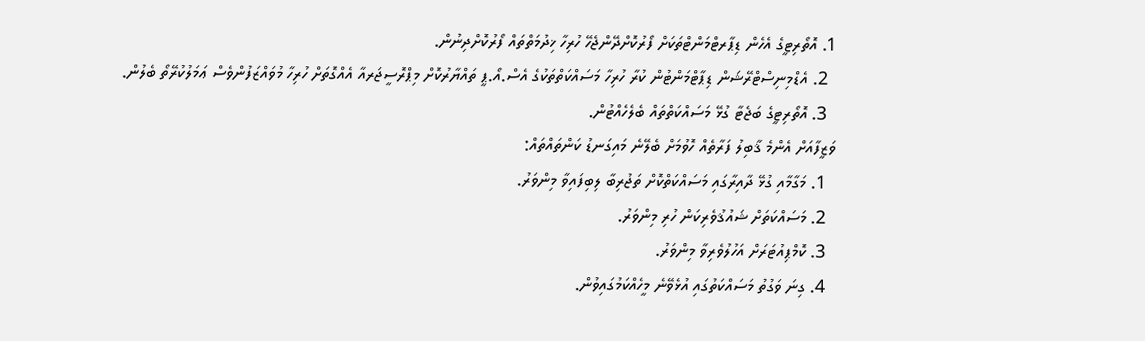1. އޮތޯރިޓީގެ އެހެން ޑިޕާރޓްމަންޓްތަކަށް ފޯރުކޮށްދޭންޖެހޭ ހުރިހާ ޚިދުމަތްތައް ފޯރުކޮށްދިނުން.
  2. އެޑްމިނިސްޓްރޭޝަން ޑިޕާޓްމަންޓުން ކުރާ ހުރިހާ މަސައްކަތްތަކުގެ އެސް.އޯ.ޕީ ތައްޔާރުކޮށް މިޕްރޮސީޖަރއާ އެއްގޮތަށް ހުރިހާ މުވައްޒަފުންވެސް ޢަމަލުކުރޭތޯ ބެލުން.
  3. އޮތޯރިޓީގެ ބަޖެޓާ ގުޅޭ މަސައްކަތްތައް ބެލެހެއްޓުން.
ވަޒީފާއަށް އެންމެ ޤާބިލު ފަރާތެއް ހޮވުމަށް ބެލޭނެ މައިގަނޑު ކަންތައްތައް:
  1. މަގާމާއި ގުޅޭ ދާއިރާގައި މަސައްކަތްކޮށް ތަޖުރިބާ ލިބިފައިވާ މިންވަރު.
  2. މަސައްކަތަށް ޝައުޤުވެރިކަން ހުރި މިންވަރު.
  3. ކޮމްޕިއުޓަރަށް އަހުލުވެރިވާ މިންވަރު.
  4. ގިނަ ވަގުތު މަސައްކަތުގައި އުޅެވޭނެ މީހެއްކަމުގައިވުން.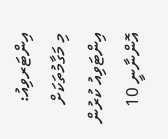އިންޓަރވިއު:
މި މަގާމުތަކަށް އިންޓަވިއު ކުރުން އޮންނާނީ 10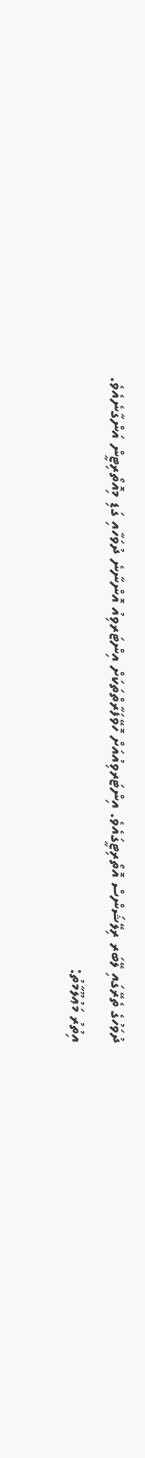ދުވަހުގެ ތެރޭގައި ލޭބަރ ރިލޭޝަންސް އޮތޯރިޓީގައެވެ. އިންޓަރވިއުއަށް ހޮވޭފަރާތްތަކަށް އިންޓަރވިއު އޮންނާނެ ދުވަހާއި ގަޑި މިއޮތޯރިޓީން އަންގާނެއެވެ.
އިތުރު މަޢުލޫމާތު: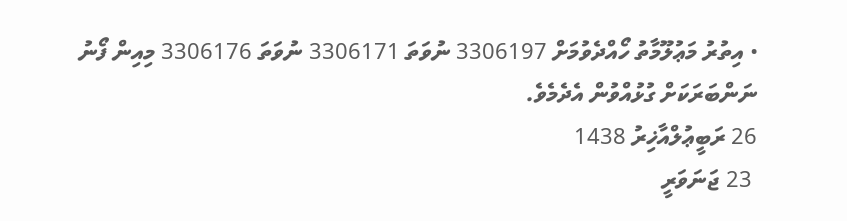• އިތުރު މަޢުލޫމާތު ހޯއްދެވުމަށް 3306197 ނުވަތަ 3306171 ނުވަތަ 3306176 މިއިން ފޯނު ނަންބަރަކަށް ގުޅުއްވުން އެދެމެވެ.
26 ރަބީޢުލްއާޚިރު 1438
 23 ޖަނަވަރީ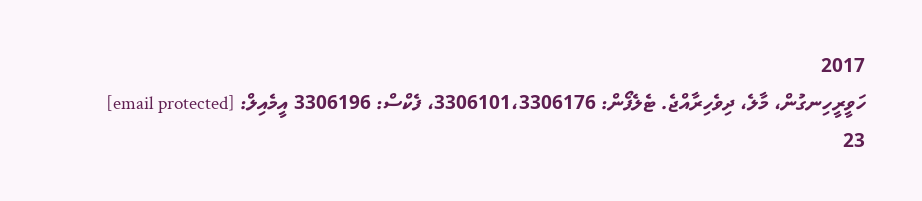2017
ހަވީރީހިނގުން، މާލެ، ދިވެހިރާއްޖެ. ޓެލެފޯން: 3306101،3306176، ފެކްސް: 3306196 އީމެއިލް: [email protected]
23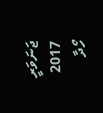ޖަނަވަރީ 2017
ހޯދާ